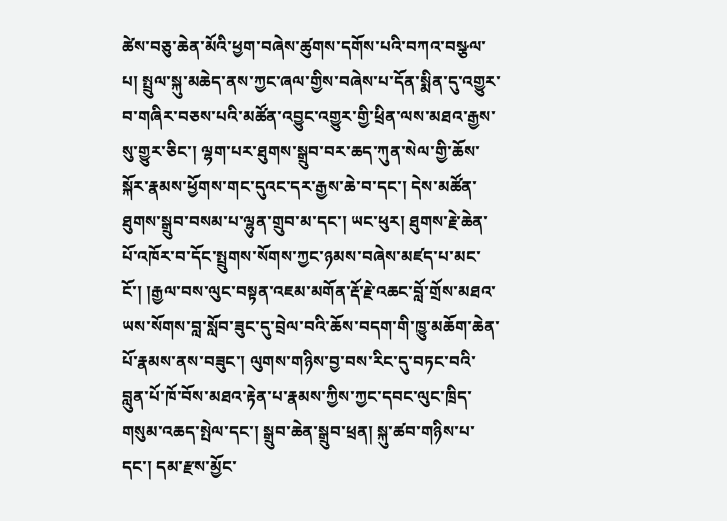ཚེས་བཅུ་ཆེན་མོའི་ཕྱག་བཞེས་ཚུགས་དགོས་པའི་བཀའ་བསྩལ་པ། སྤྲུལ་སྐུ་མཆེད་ནས་ཀྱང་ཞལ་གྱིས་བཞེས་པ་དོན་སྨིན་དུ་འགྱུར་བ་གཞིར་བཅས་པའི་མཚོན་འབྱུང་འགྱུར་གྱི་ཕྲིན་ལས་མཐའ་རྒྱས་སུ་གྱུར་ཅིང་། ལྷག་པར་ཐུགས་སྒྲུབ་བར་ཆད་ཀུན་སེལ་གྱི་ཆོས་སྐོར་རྣམས་ཕྱོགས་གང་དུའང་དར་རྒྱས་ཆེ་བ་དང་། དེས་མཚོན་ཐུགས་སྒྲུབ་བསམ་པ་ལྷུན་གྲུབ་མ་དང་། ཡང་ཕུར། ཐུགས་རྗེ་ཆེན་པོ་འཁོར་བ་དོང་སྤྲུགས་སོགས་ཀྱང་ཉམས་བཞེས་མཛད་པ་མང་ངོ་། །རྒྱལ་བས་ལུང་བསྟན་འཇམ་མགོན་རྡོ་རྗེ་འཆང་བློ་གྲོས་མཐའ་ཡས་སོགས་བླ་སློབ་ཟུང་དུ་བྲེལ་བའི་ཆོས་བདག་གི་ཁྱུ་མཆོག་ཆེན་པོ་རྣམས་ནས་བཟུང་། ལུགས་གཉིས་བྱ་བས་རིང་དུ་བཏང་བའི་བླུན་པོ་ཁོ་བོས་མཐའ་རྟེན་པ་རྣམས་ཀྱིས་ཀྱང་དབང་ལུང་ཁྲིད་གསུམ་འཆད་སྤེལ་དང་། སྒྲུབ་ཆེན་སྒྲུབ་ཕྲན། སྐུ་ཚབ་གཉིས་པ་དང་། དམ་རྫས་མྱོང་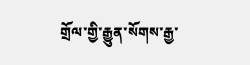གྲོལ་གྱི་རྒྱུན་སོགས་རྒྱ་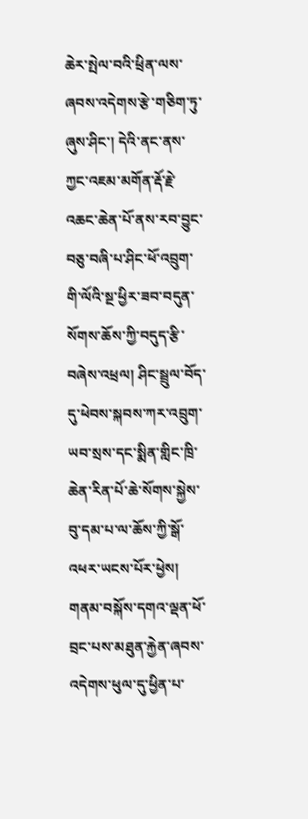ཆེར་སྤེལ་བའི་ཕྲིན་ལས་ཞབས་འདེགས་རྩེ་གཅིག་ཏུ་ཞུས་ཤིང་། དེའི་ནང་ནས་ཀྱང་འཇམ་མགོན་རྡོ་རྗེ་འཆང་ཆེན་པོ་ནས་རབ་བྱུང་བཅུ་བཞི་པ་ཤིང་ཕོ་འབྲུག་གི་ལོའི་སྔ་ཕྱིར་ཟབ་བདུན་སོགས་ཆོས་ཀྱི་བདུད་རྩི་བཞེས་འཕྲལ། ཤིང་སྦྲུལ་བོད་དུ་ཕེབས་སྐབས་ཀར་འབྲུག་ཡབ་སྲས་དང་སྨིན་གླིང་ཁྲི་ཆེན་རིན་པོ་ཆེ་སོགས་སྐྱེས་བུ་དམ་པ་ལ་ཆོས་ཀྱི་སྒོ་འཕར་ཡངས་པོར་ཕྱེས། གནམ་བསྐོས་དགའ་ལྡན་ཕོ་བྲང་པས་མཐུན་རྐྱེན་ཞབས་འདེགས་ཕུལ་དུ་ཕྱིན་པ་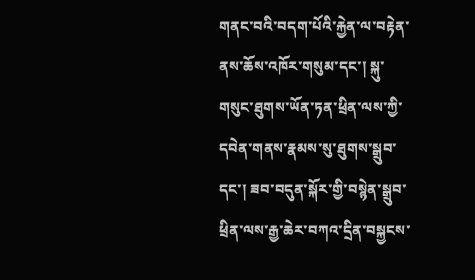གནང་བའི་བདག་པོའི་རྐྱེན་ལ་བརྟེན་ནས་ཆོས་འཁོར་གསུམ་དང་། སྐུ་གསུང་ཐུགས་ཡོན་ཏན་ཕྲིན་ལས་ཀྱི་དབེན་གནས་རྣམས་སུ་ཐུགས་སྒྲུབ་དང་། ཟབ་བདུན་སྐོར་གྱི་བསྙེན་སྒྲུབ་ཕྲིན་ལས་རྒྱ་ཆེར་བཀའ་དྲིན་བསྐྱངས་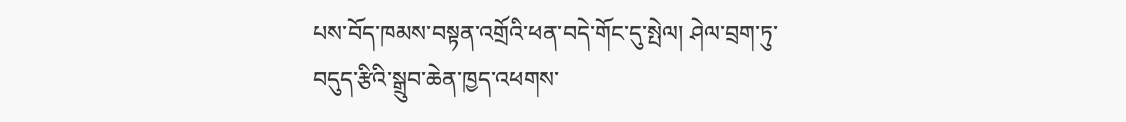པས་བོད་ཁམས་བསྟན་འགྲོའི་ཕན་བདེ་གོང་དུ་སྤེལ། ཤེལ་བྲག་ཏུ་བདུད་རྩིའི་སྒྲུབ་ཆེན་ཁྱད་འཕགས་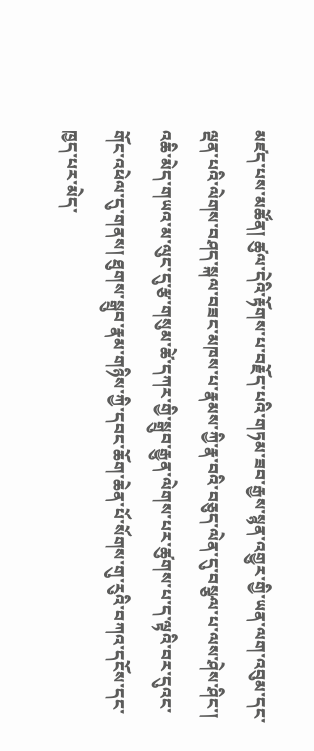མཛད་པས་མཚོན། ཚུལ་དེའི་རྟོགས་པ་བརྗོད་པའི་གཏམ་ཟབ་རྒྱས་སྙན་འགྱུར་གྱི་ཡན་ལག་འབུམ་དང་ལྡན་པའི་ལེགས་བཤད་སྐལ་བཟང་མཁས་པ་རྣམས་ཀྱི་རྣ་བའི་བཅུད་ལེན་དུ་བསྩལ་པ་ལས་ཤེས་ཤིང་། འཆི་མེད་གཡའ་མ་ལུང་དུ་རྩ་གསུམ་ཚེ་དཀར་གྱི་སྒྲུབ་རྒྱུན་ལེགས་པར་ཚུགས་པ་ད་ལྟའི་བར་དུའང་གོང་འཕེལ་དུ་གནས། ཐུགས་སྒྲུབ་རྣམ་གཉིས་ཀྱི་དབང་ཆོག་ཆེན་པོ་སོགས་གུ་རུའི་བཀའ་དངོས་དང་ཁྱད་པར་མེད་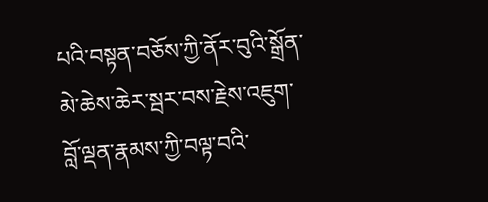པའི་བསྟན་བཅོས་ཀྱི་ནོར་བུའི་སྒྲོན་མེ་ཆེས་ཆེར་སྦར་བས་རྗེས་འཇུག་བློ་ལྡན་རྣམས་ཀྱི་བལྟ་བའི་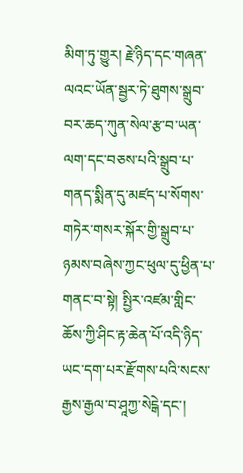མིག་ཏུ་གྱུར། རྗེ་ཉིད་དང་གཞན་ལའང་ཡོན་སྦྱར་ཏེ་ཐུགས་སྒྲུབ་བར་ཆད་ཀུན་སེལ་རྩ་བ་ཡན་ལག་དང་བཅས་པའི་སྒྲུབ་པ་གནད་སྨིན་དུ་མཛད་པ་སོགས་གཏེར་གསར་སྐོར་གྱི་སྒྲུབ་པ་ཉམས་བཞེས་ཀྱང་ཕུལ་དུ་ཕྱིན་པ་གནང་བ་སྟེ། སྤྱིར་འཛམ་གླིང་ཆོས་ཀྱི་ཤིང་རྟ་ཆེན་པོ་འདི་ཉིད་ཡང་དག་པར་རྫོགས་པའི་སངས་རྒྱས་རྒྱལ་བ་ཤཱཀྱ་སེངྒེ་དང་།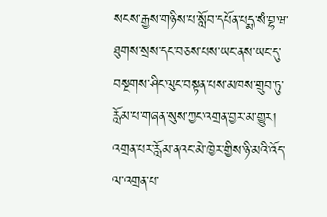སངས་རྒྱས་གཉིས་པ་སློབ་དཔོན་པདྨ་སཾ་བྷ་ཝ་ཐུགས་སྲས་དང་བཅས་པས་ཡང་ནས་ཡང་དུ་བསྔགས་ཤིང་ལུང་བསྟན་པས་མཁས་གྲུབ་ཏུ་རློམ་པ་གཞན་སུས་ཀྱང་འགྲན་བྱར་མ་གྱུར། འགྲན་པར་རློམ་ནའང་མེ་ཁྱེར་གྱིས་ཉི་མའི་འོད་ལ་འགྲན་པ་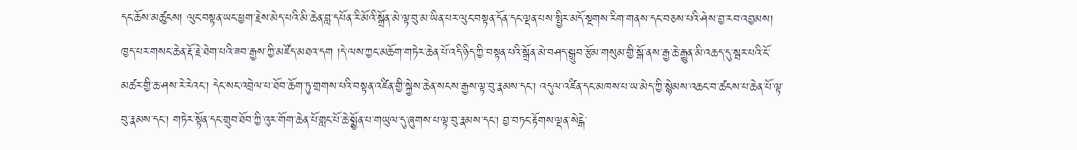དང་ཆོས་མཚུངས། ལུང་བསྟན་ཡང་ཕྱག་རྗེས་མེད་པའི་མི་ཆེན་བླ་དཔོན་རི་མོའི་སྒྲོན་མེ་ལྟ་བུ་མ་ཡིན་པར་ལུང་བསྟན་དོན་དང་ལྡན་པས་སྤྱིར་མདོ་སྔགས་རིག་གནས་དང་བཅས་པའི་ཤེས་བྱ་རབ་འབྱམས། ཁྱད་པར་གསང་ཆེན་རྡོ་རྗེ་ཐེག་པའི་ཟབ་རྒྱས་ཀྱི་མཛོད་མཐའ་དག །དེ་ལས་ཀྱང་མཆོག་གཏེར་ཆེན་པོ་འདི་ཉིད་ཀྱི་བསྟན་པའི་སྒྲོན་མེ་བཤད་སྒྲུབ་རྩོམ་གསུམ་གྱི་སྒོ་ནས་རྒྱ་ཆེ་རྒྱུན་མི་འཆད་དུ་སྦར་པའི་ངོ་མཚར་གྱི་ཆ་ཤས་རེ་རེའང་། དེང་སང་འབྲེལ་པ་ཐོབ་ཆོག་ཏུ་གྲགས་པའི་བསྟན་འཛིན་གྱི་སྐྱེས་ཆེན་སངས་རྒྱས་ལྟ་བུ་རྣམས་དང་། འདུལ་འཛིན་དང་མཁས་པ་ཡ་མེད་ཀྱི་སྙེམས་འཆང་བ་ཚངས་པ་ཆེན་པོ་ལྟ་བུ་རྣམས་དང་། གཏེར་སྟོན་དང་གྲུབ་ཐོབ་ཀྱི་འུར་གོག་ཆེན་པོ་གླང་པོ་ཆེ་སྨྱོན་པ་གཡུལ་དུ་ཞུགས་པ་ལྟ་བུ་རྣམས་དང་། བྱ་བཏང་རྟོགས་ལྡན་སེངྒེ་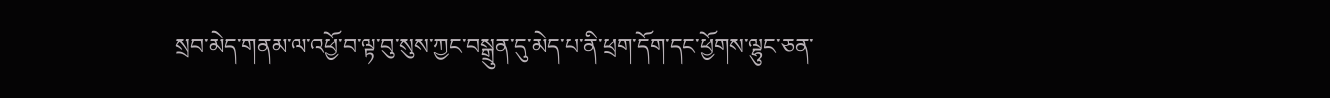སྲབ་མེད་གནམ་ལ་འཕྱོ་བ་ལྟ་བུ་སུས་ཀྱང་བསྒྲུན་དུ་མེད་པ་ནི་ཕྲག་དོག་དང་ཕྱོགས་ལྷུང་ཅན་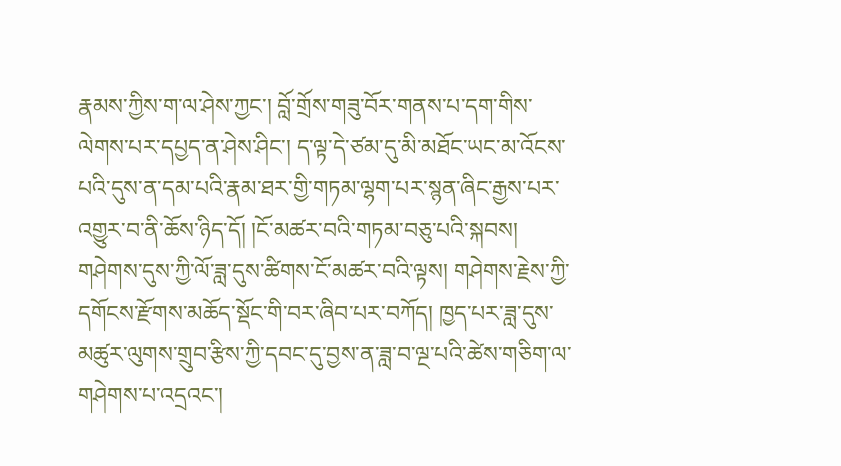རྣམས་ཀྱིས་ག་ལ་ཤེས་ཀྱང་། བློ་གྲོས་གཟུ་བོར་གནས་པ་དག་གིས་ལེགས་པར་དཔྱད་ན་ཤེས་ཤིང་། ད་ལྟ་དེ་ཙམ་དུ་མི་མཐོང་ཡང་མ་འོངས་པའི་དུས་ན་དམ་པའི་རྣམ་ཐར་གྱི་གཏམ་ལྷག་པར་སྙན་ཞིང་རྒྱས་པར་འགྱུར་བ་ནི་ཆོས་ཉིད་དོ། །ངོ་མཚར་བའི་གཏམ་བཅུ་པའི་སྐབས། གཤེགས་དུས་ཀྱི་ལོ་ཟླ་དུས་ཚིགས་ངོ་མཚར་བའི་ལྟས། གཤེགས་རྗེས་ཀྱི་དགོངས་རྫོགས་མཆོད་སྡོང་གི་བར་ཞིབ་པར་བཀོད། ཁྱད་པར་ཟླ་དུས་མཚུར་ལུགས་གྲུབ་རྩིས་ཀྱི་དབང་དུ་བྱས་ན་ཟླ་བ་ལྔ་པའི་ཚེས་གཅིག་ལ་གཤེགས་པ་འདྲའང་།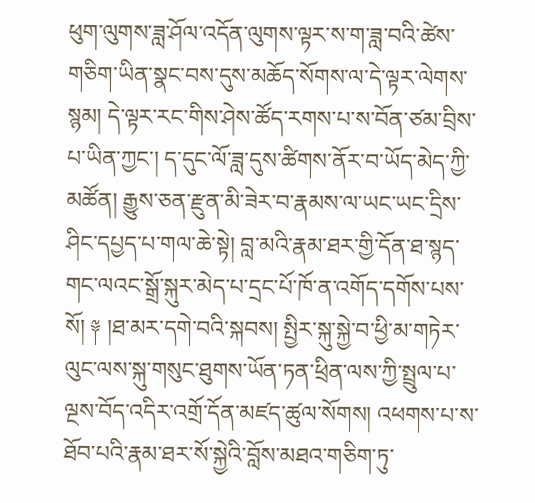ཕུག་ལུགས་ཟླ་ཤོལ་འདོན་ལུགས་ལྟར་ས་ག་ཟླ་བའི་ཚེས་གཅིག་ཡིན་སྣང་བས་དུས་མཆོད་སོགས་ལ་དེ་ལྟར་ལེགས་སྙམ། དེ་ལྟར་རང་གིས་ཤེས་ཚོད་རགས་པ་ས་བོན་ཙམ་བྲིས་པ་ཡིན་ཀྱང་། ད་དུང་ལོ་ཟླ་དུས་ཚིགས་ནོར་བ་ཡོད་མེད་ཀྱི་མཚོན། རྒྱུས་ཅན་རྫུན་མི་ཟེར་བ་རྣམས་ལ་ཡང་ཡང་དྲིས་ཤིང་དཔྱད་པ་གལ་ཆེ་སྟེ། བླ་མའི་རྣམ་ཐར་གྱི་དོན་ཐ་སྙད་གང་ལའང་སྒྲོ་སྐུར་མེད་པ་དྲང་པོ་ཁོ་ན་འགོད་དགོས་པས་སོ། ༈ །ཐ་མར་དགེ་བའི་སྐབས། སྤྱིར་སྐུ་སྐྱེ་བ་ཕྱི་མ་གཏེར་ལུང་ལས་སྐུ་གསུང་ཐུགས་ཡོན་ཏན་ཕྲིན་ལས་ཀྱི་སྤྲུལ་པ་ལྔས་བོད་འདིར་འགྲོ་དོན་མཛད་ཚུལ་སོགས། འཕགས་པ་ས་ཐོབ་པའི་རྣམ་ཐར་སོ་སྐྱེའི་བློས་མཐའ་གཅིག་ཏུ་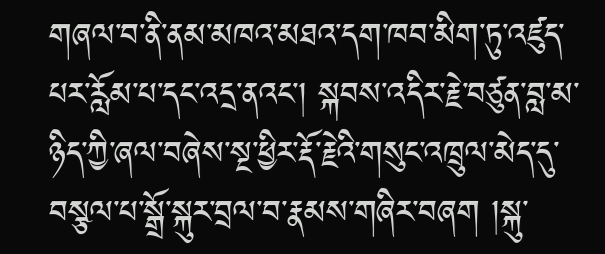གཞལ་བ་ནི་ནམ་མཁའ་མཐའ་དག་ཁབ་མིག་ཏུ་འཛུད་པར་རློམ་པ་དང་འདྲ་ནའང་། སྐབས་འདིར་རྗེ་བཙུན་བླ་མ་ཉིད་ཀྱི་ཞལ་བཞེས་སྔ་ཕྱིར་རྡོ་རྗེའི་གསུང་འཁྲུལ་མེད་དུ་བསྩལ་པ་སྒྲོ་སྐུར་བྲལ་བ་རྣམས་གཞིར་བཞག །སྐུ་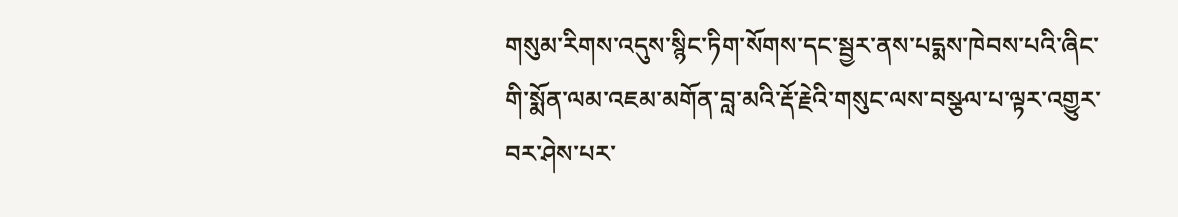གསུམ་རིགས་འདུས་སྙིང་ཏིག་སོགས་དང་སྦྱར་ནས་པདྨས་ཁེབས་པའི་ཞིང་གི་སྨོན་ལམ་འཇམ་མགོན་བླ་མའི་རྡོ་རྗེའི་གསུང་ལས་བསྩལ་པ་ལྟར་འགྱུར་བར་ཤེས་པར་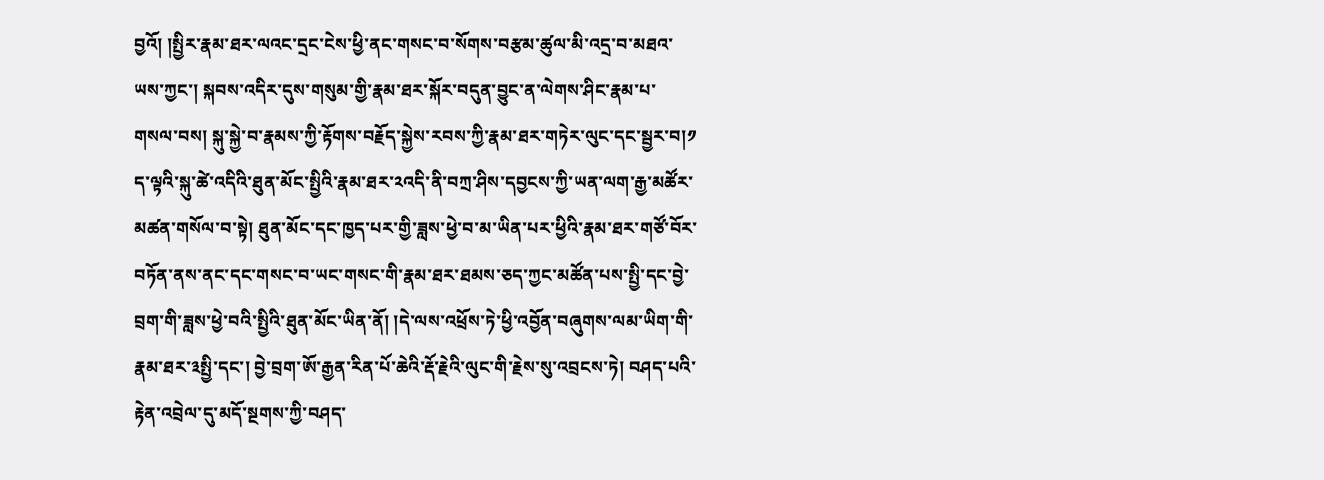བྱའོ། །སྤྱིར་རྣམ་ཐར་ལའང་དྲང་ངེས་ཕྱི་ནང་གསང་བ་སོགས་བརྩམ་ཚུལ་མི་འདྲ་བ་མཐའ་ཡས་ཀྱང་། སྐབས་འདིར་དུས་གསུམ་གྱི་རྣམ་ཐར་སྐོར་བདུན་བྱུང་ན་ལེགས་ཤིང་རྣམ་པ་གསལ་བས། སྐུ་སྐྱེ་བ་རྣམས་ཀྱི་རྟོགས་བརྗོད་སྐྱེས་རབས་ཀྱི་རྣམ་ཐར་གཏེར་ལུང་དང་སྦྱར་བ།༡ ད་ལྟའི་སྐུ་ཚེ་འདིའི་ཐུན་མོང་སྤྱིའི་རྣམ་ཐར་༢འདི་ནི་བཀྲ་ཤིས་དབྱངས་ཀྱི་ཡན་ལག་རྒྱ་མཚོར་མཚན་གསོལ་བ་སྟེ། ཐུན་མོང་དང་ཁྱད་པར་གྱི་ཟླས་ཕྱེ་བ་མ་ཡིན་པར་ཕྱིའི་རྣམ་ཐར་གཙོ་བོར་བཏོན་ནས་ནང་དང་གསང་བ་ཡང་གསང་གི་རྣམ་ཐར་ཐམས་ཅད་ཀྱང་མཚོན་པས་སྤྱི་དང་བྱེ་བྲག་གི་ཟླས་ཕྱེ་བའི་སྤྱིའི་ཐུན་མོང་ཡིན་ནོ། །དེ་ལས་འཕྲོས་ཏེ་ཕྱི་འབྱོན་བཞུགས་ལམ་ཡིག་གི་རྣམ་ཐར་༣སྤྱི་དང་། བྱེ་བྲག་ཨོ་རྒྱན་རིན་པོ་ཆེའི་རྡོ་རྗེའི་ལུང་གི་རྗེས་སུ་འབྲངས་ཏེ། བཤད་པའི་རྟེན་འབྲེལ་དུ་མདོ་སྔགས་ཀྱི་བཤད་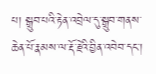པ། སྒྲུབ་པའི་རྟེན་འབྲེལ་དུ་སྒྲུབ་གནས་ཆེན་པོ་རྣམས་ལ་རྡོ་རྗེའི་བྱིན་འབེབ་དང་།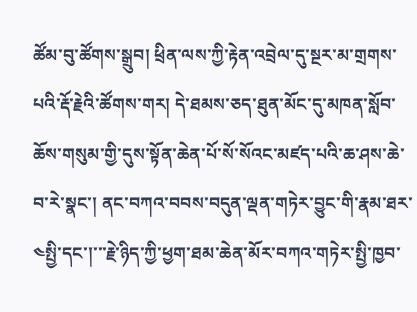ཚོམ་བུ་ཚོགས་སྒྲུབ། ཕྲིན་ལས་ཀྱི་རྟེན་འབྲེལ་དུ་སྔར་མ་གྲགས་པའི་རྡོ་རྗེའི་ཚོགས་གར། དེ་ཐམས་ཅད་ཐུན་མོང་དུ་མཁན་སློབ་ཆོས་གསུམ་གྱི་དུས་སྟོན་ཆེན་པོ་སོ་སོའང་མཛད་པའི་ཆ་ཤས་ཆེ་བ་རེ་སྣང་། ནང་བཀའ་བབས་བདུན་ལྡན་གཏེར་བྱུང་གི་རྣམ་ཐར་༤སྤྱི་དང་།་་་རྗེ་ཉིད་ཀྱི་ཕྱག་ཐམ་ཆེན་མོར་བཀའ་གཏེར་སྤྱི་ཁྱབ་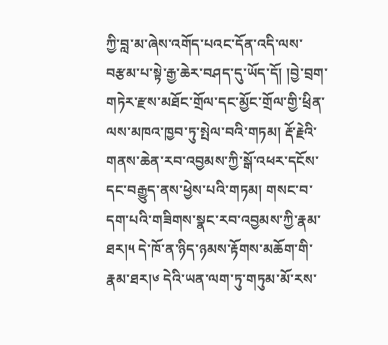ཀྱི་བླ་མ་ཞེས་འགོད་པའང་དོན་འདི་ལས་བརྩམ་པ་སྟེ་རྒྱ་ཆེར་བཤད་དུ་ཡོད་དོ། །བྱེ་བྲག་གཏེར་རྫས་མཐོང་གྲོལ་དང་མྱོང་གྲོལ་གྱི་ཕྲིན་ལས་མཁའ་ཁྱབ་ཏུ་སྤེལ་བའི་གཏམ། རྡོ་རྗེའི་གནས་ཆེན་རབ་འབྱམས་ཀྱི་སྒོ་འཕར་དངོས་དང་བརྒྱུད་ནས་ཕྱེས་པའི་གཏམ། གསང་བ་དག་པའི་གཟིགས་སྣང་རབ་འབྱམས་ཀྱི་རྣམ་ཐར།༥ དེ་ཁོ་ན་ཉིད་ཉམས་རྟོགས་མཆོག་གི་རྣམ་ཐར།༦ དེའི་ཡན་ལག་ཏུ་གཏུམ་མོ་རས་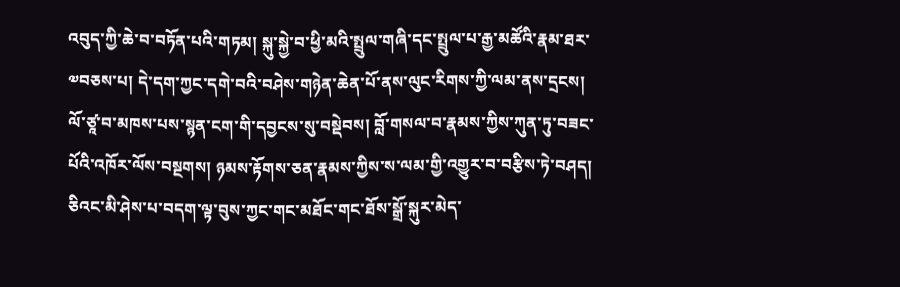འབུད་ཀྱི་ཆེ་བ་བཏོན་པའི་གཏམ། སྐུ་སྐྱེ་བ་ཕྱི་མའི་སྤྲུལ་གཞི་དང་སྤྲུལ་པ་རྒྱ་མཚོའི་རྣམ་ཐར་༧བཅས་པ། དེ་དག་ཀྱང་དགེ་བའི་བཤེས་གཉེན་ཆེན་པོ་ནས་ལུང་རིགས་ཀྱི་ལམ་ནས་དྲངས། ལོ་ཙཱ་བ་མཁས་པས་སྙན་ངག་གི་དབྱངས་སུ་བསྡེབས། བློ་གསལ་བ་རྣམས་ཀྱིས་ཀུན་ཏུ་བཟང་པོའི་འཁོར་ལོས་བསྔགས། ཉམས་རྟོགས་ཅན་རྣམས་ཀྱིས་ས་ལམ་གྱི་འགྱུར་བ་བརྩིས་ཏེ་བཤད། ཅིའང་མི་ཤེས་པ་བདག་ལྟ་བུས་ཀྱང་གང་མཐོང་གང་ཐོས་སྒྲོ་སྐུར་མེད་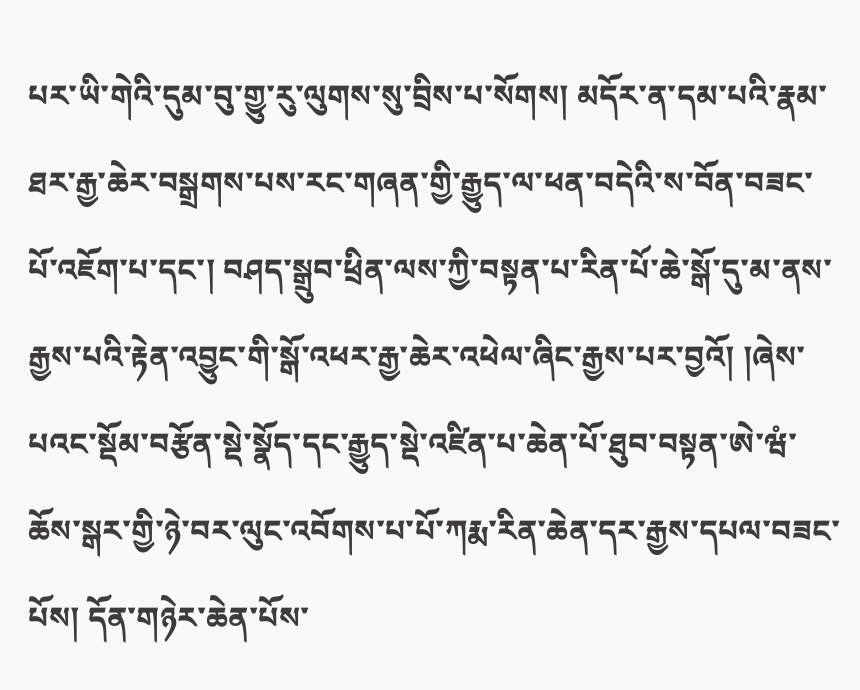པར་ཡི་གེའི་དུམ་བུ་གྱུ་རུ་ལུགས་སུ་བྲིས་པ་སོགས། མདོར་ན་དམ་པའི་རྣམ་ཐར་རྒྱ་ཆེར་བསྒྲགས་པས་རང་གཞན་གྱི་རྒྱུད་ལ་ཕན་བདེའི་ས་བོན་བཟང་པོ་འཇོག་པ་དང་། བཤད་སྒྲུབ་ཕྲིན་ལས་ཀྱི་བསྟན་པ་རིན་པོ་ཆེ་སྒོ་དུ་མ་ནས་རྒྱས་པའི་རྟེན་འབྱུང་གི་སྒོ་འཕར་རྒྱ་ཆེར་འཕེལ་ཞིང་རྒྱས་པར་བྱའོ། །ཞེས་པའང་སྡོམ་བརྩོན་སྡེ་སྣོད་དང་རྒྱུད་སྡེ་འཛིན་པ་ཆེན་པོ་ཐུབ་བསྟན་ཨེ་ཝཾ་ཆོས་སྒར་གྱི་ཉེ་བར་ལུང་འབོགས་པ་པོ་ཀརྨ་རིན་ཆེན་དར་རྒྱས་དཔལ་བཟང་པོས། དོན་གཉེར་ཆེན་པོས་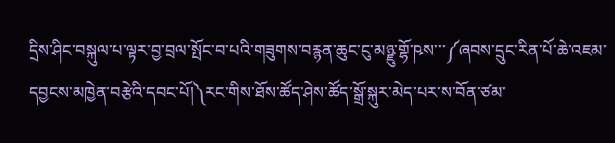དྲིས་ཤིང་བསྐུལ་པ་ལྟར་བྱ་བྲལ་སྤོང་བ་པའི་གཟུགས་བརྙན་ཆུང་ངུ་མཉྫུ་གྷོ་ཥས་་་༼ཞབས་དྲུང་རིན་པོ་ཆེ་འཇམ་དབྱངས་མཁྱེན་བརྩེའི་དབང་པོ།༽རང་གིས་ཐོས་ཚོད་ཤེས་ཚོད་སྒྲོ་སྐུར་མེད་པར་ས་བོན་ཙམ་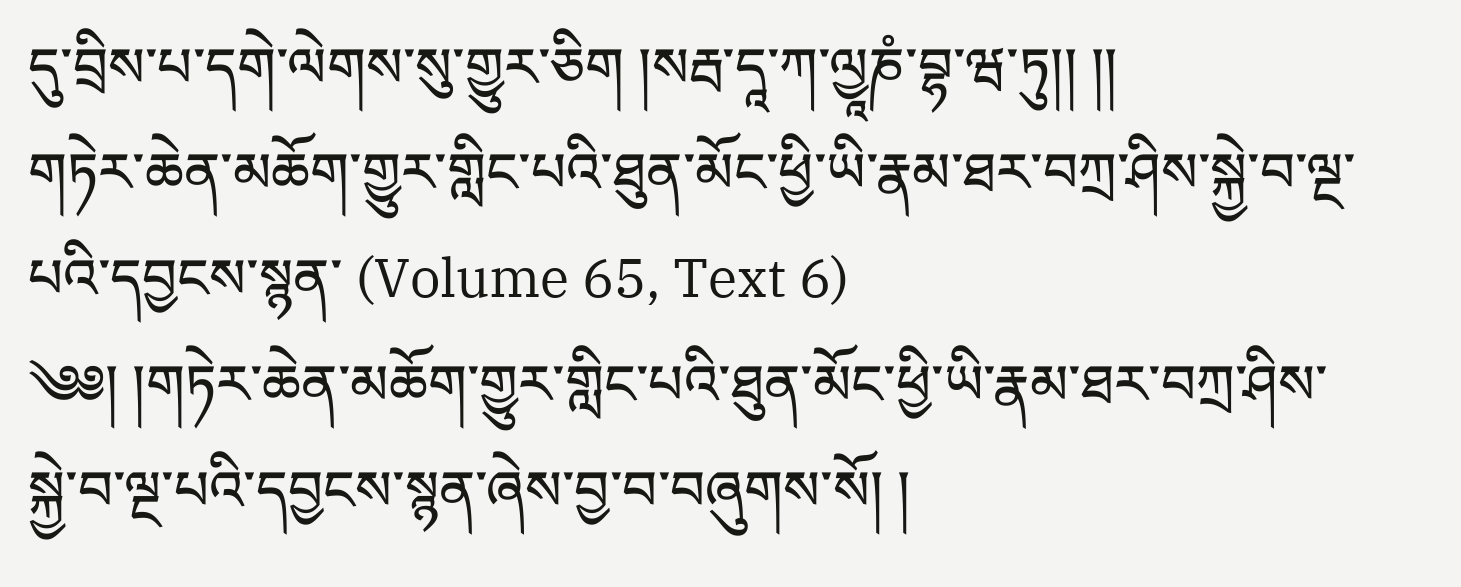དུ་བྲིས་པ་དགེ་ལེགས་སུ་གྱུར་ཅིག །སརྦ་དཱ་ཀ་ལྱཱཎཾ་བྷ་ཝ་ཏུ།། །།
གཏེར་ཆེན་མཆོག་གྱུར་གླིང་པའི་ཐུན་མོང་ཕྱི་ཡི་རྣམ་ཐར་བཀྲ་ཤིས་སྐྱེ་བ་ལྔ་པའི་དབྱངས་སྙན་ (Volume 65, Text 6)
༄༅། །གཏེར་ཆེན་མཆོག་གྱུར་གླིང་པའི་ཐུན་མོང་ཕྱི་ཡི་རྣམ་ཐར་བཀྲ་ཤིས་སྐྱེ་བ་ལྔ་པའི་དབྱངས་སྙན་ཞེས་བྱ་བ་བཞུགས་སོ། །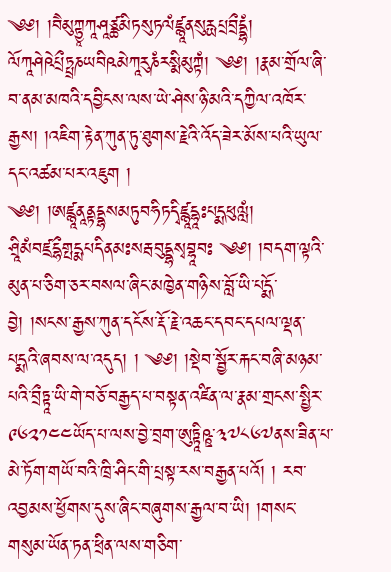༄༅། །བཻམུཀྟྱཱཀཱཤཱཙྪམིཏསུཏལཾཛྙཱནསུརྻཔྲབྲྀདྡྷཾ། ལོཀཱཤེཥེཔྲྀཏྤྲཎཡབིཥམེཀཱརུཎཾརསྨིམུཀྟཾ། ༄༅། །རྣམ་གྲོལ་ཞི་བ་ནམ་མཁའི་དབྱིངས་ལས་ཡེ་ཤེས་ཉི་མའི་དཀྱིལ་འཁོར་རྒྱས། །འཇིག་རྟེན་ཀུན་ཏུ་ཐུགས་རྗེའི་འོད་ཟེར་མོས་པའི་ཡུལ་དང་འཚམ་པར་འཇུག །
༄༅། །ཨཛྙཱནཱནྟདྡྷསམཏུབཧིཏདྭིཛྙཱདྷཱཿཔདྨཕུལླཾ། ཤྲཱིམཾབཛྲདྷྀགྤདྨཔདིནམཿསརྦབུདྡྷསྭབྷཱབཿ ༄༅། །བདག་ལྟའི་མུན་པ་ཅིག་ཅར་བསལ་ཞིང་མཁྱེན་གཉིས་བློ་ཡི་པདྨོ་བྱེ། །སངས་རྒྱས་ཀུན་དངོས་རྡོ་རྗེ་འཆང་དབང་དཔལ་ལྡན་པདྨའི་ཞབས་ལ་འདུད། ། ༄༅། །སྡེབ་སྦྱོར་རྐང་བཞི་མཉམ་པའི་བྲྀཏྟཱ་ཡི་གེ་བཅོ་བརྒྱད་པ་བསྟན་འཛིན་ལ་རྣམ་གྲངས་སྤྱིར་༩༦༢༡༤༤ཡོད་པ་ལས་བྱེ་བྲག་ཨུཏྟཱིཥྛ་༣༧༨༦༧ནས་ཟིན་པ་མེ་ཏོག་གཡོ་བའི་ཁྲི་ཤིང་གི་པྲསྟ་རས་བརྒྱན་པའོ། ། རབ་འབྱམས་ཕྱོགས་དུས་ཞིང་བཞུགས་རྒྱལ་བ་ཡི། །གསང་གསུམ་ཡོན་ཏན་ཕྲིན་ལས་གཅིག་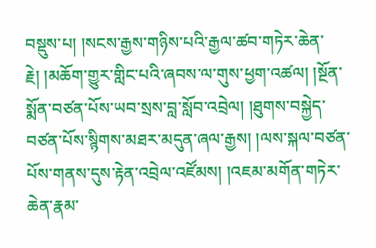བསྡུས་པ། །སངས་རྒྱས་གཉིས་པའི་རྒྱལ་ཚབ་གཏེར་ཆེན་རྗེ། །མཆོག་གྱུར་གླིང་པའི་ཞབས་ལ་གུས་ཕྱག་འཚལ། །སྔོན་སྨོན་བཙན་པོས་ཡབ་སྲས་བླ་སློབ་འབྲེལ། །ཐུགས་བསྐྱེད་བཙན་པོས་སྙིགས་མཐར་མདུན་ཞལ་རྒྱས། །ལས་སྐལ་བཙན་པོས་གནས་དུས་རྟེན་འབྲེལ་འཛོམས། །འཇམ་མགོན་གཏེར་ཆེན་རྣམ་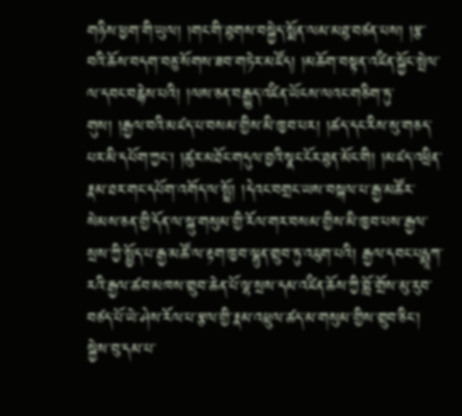གཉིས་ཕྱག་གི་ཡུལ། །གང་གི་ཐུགས་བསྐྱེད་སྨོན་ལམ་མཐུ་བཙན་པས། །རྩ་བའི་ཆོས་བདག་བཅུ་སོགས་ཟབ་གཏེར་མཛོད། །མཆོག་བསྟན་འཛིན་སྐྱོང་སྤེལ་ལ་དབང་བརྙེས་པའི། །ལས་ཅན་བརྒྱུད་འཛིན་ཡོངས་ལའང་གཅིག་ཏུ་གུས། །རྒྱལ་བའི་མཛད་པ་བསམ་གྱིས་མི་ཁྱབ་པར། །ཚད་དང་རིས་སུ་གཅད་པར་མི་དཔོག་ཀྱང་། །ཚུར་མཐོང་གདུལ་བྱའི་སྣང་ངོར་ཐུན་མོང་གི། །མཛད་འཕྲིན་རྣམ་ཐར་གང་དཔོག་འགོད་ལ་སྤྲོ། །དེའང་བགྲང་ཡས་བསྐལ་པ་རྒྱ་མཚོར་སེམས་ཅན་གྱི་དོན་ལ་སྐུ་གསུམ་གྱི་རོལ་གར་བསམ་གྱིས་མི་ཁྱབ་པས་རྒྱལ་སྲས་ཀྱི་སྤྱོད་པ་རྒྱ་མཚོ་ལ་རྟག་ཁྱབ་ལྷུན་གྲུབ་ཏུ་འཇུག་པའི། རྒྱལ་དབང་པདྨཱཀ་རའི་རྒྱལ་ཚབ་མཁས་གྲུབ་ཆེན་པོ་ལྷ་སྲས་དམ་འཛིན་ཆོས་ཀྱི་བློ་གྲོས་མུ་རུབ་བཙད་པོ་ཡེ་ཤེས་རོལ་པ་རྩལ་གྱི་རྣམ་འཕྲུལ་ཚད་མ་གསུམ་གྱིས་གྲུབ་ཅིང་། སྐྱེས་བུ་དམ་པ་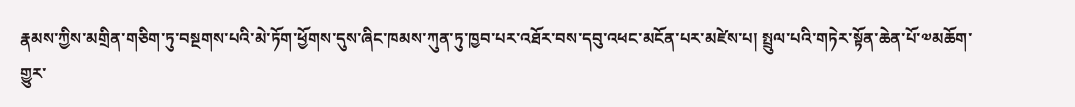རྣམས་ཀྱིས་མགྲིན་གཅིག་ཏུ་བསྔགས་པའི་མེ་ཏོག་ཕྱོགས་དུས་ཞིང་ཁམས་ཀུན་ཏུ་ཁྱབ་པར་འཐོར་བས་དབུ་འཕང་མངོན་པར་མཛེས་པ། སྤྲུལ་པའི་གཏེར་སྟོན་ཆེན་པོ་༧མཆོག་གྱུར་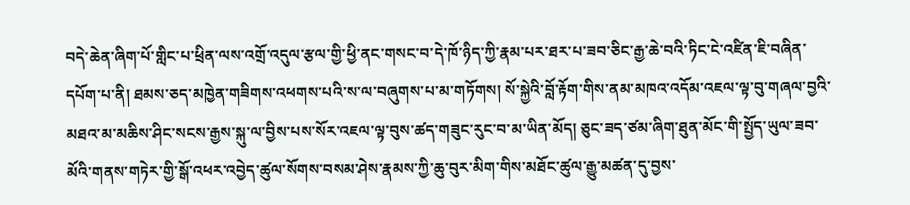བདེ་ཆེན་ཞིག་པོ་གླིང་པ་ཕྲིན་ལས་འགྲོ་འདུལ་རྩལ་གྱི་ཕྱི་ནང་གསང་བ་དེ་ཁོ་ཉིད་ཀྱི་རྣམ་པར་ཐར་པ་ཟབ་ཅིང་རྒྱ་ཆེ་བའི་ཏིང་ངེ་འཛིན་ཇི་བཞིན་དཔོག་པ་ནི། ཐམས་ཅད་མཁྱེན་གཟིགས་འཕགས་པའི་ས་ལ་བཞུགས་པ་མ་གཏོགས། སོ་སྐྱེའི་བློ་རྟོག་གིས་ནམ་མཁའ་འདོམ་འཇལ་ལྟ་བུ་གཞལ་བྱའི་མཐའ་མ་མཆིས་ཤིང་སངས་རྒྱས་སྐུ་ལ་བྱིས་པས་སོར་འཇལ་ལྟ་བུས་ཚད་གཟུང་རུང་བ་མ་ཡིན་མོད། ཅུང་ཟད་ཙམ་ཞིག་ཐུན་མོང་གི་སྤྱོད་ཡུལ་ཟབ་མོའི་གནས་གཏེར་གྱི་སྒོ་འཕར་འབྱེད་ཚུལ་སོགས་བསམ་ཤེས་རྣམས་ཀྱི་ཆུ་བུར་མིག་གིས་མཐོང་ཚུལ་རྒྱུ་མཚན་དུ་བྱས་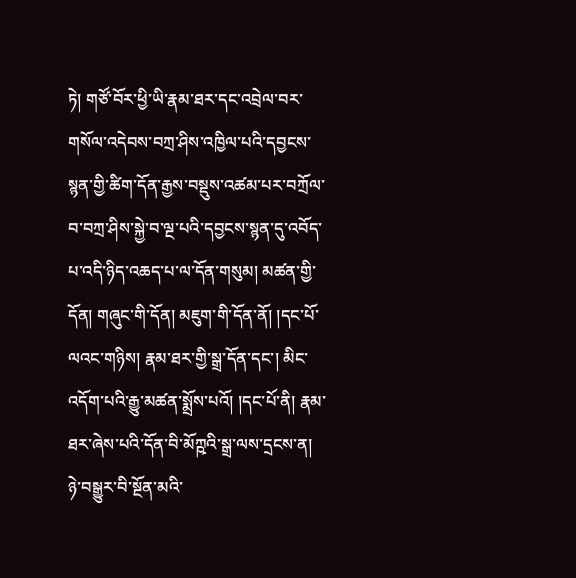ཏེ། གཙོ་བོར་ཕྱི་ཡི་རྣམ་ཐར་དང་འབྲེལ་བར་གསོལ་འདེབས་བཀྲ་ཤིས་འཁྱིལ་པའི་དབྱངས་སྙན་གྱི་ཚིག་དོན་རྒྱས་བསྡུས་འཚམ་པར་བཀྲོལ་བ་བཀྲ་ཤིས་སྐྱེ་བ་ལྔ་པའི་དབྱངས་སྙན་དུ་འབོད་པ་འདི་ཉིད་འཆད་པ་ལ་དོན་གསུམ། མཚན་གྱི་དོན། གཞུང་གི་དོན། མཇུག་གི་དོན་ནོ། །དང་པོ་ལའང་གཉིས། རྣམ་ཐར་གྱི་སྒྲ་དོན་དང་། མིང་འདོག་པའི་རྒྱུ་མཚན་སྨྲོས་པའོ། །དང་པོ་ནི། རྣམ་ཐར་ཞེས་པའི་དོན་བི་མོཀྵའི་སྒྲ་ལས་དྲངས་ན། ཉེ་བསྒྱུར་བི་སྔོན་མའི་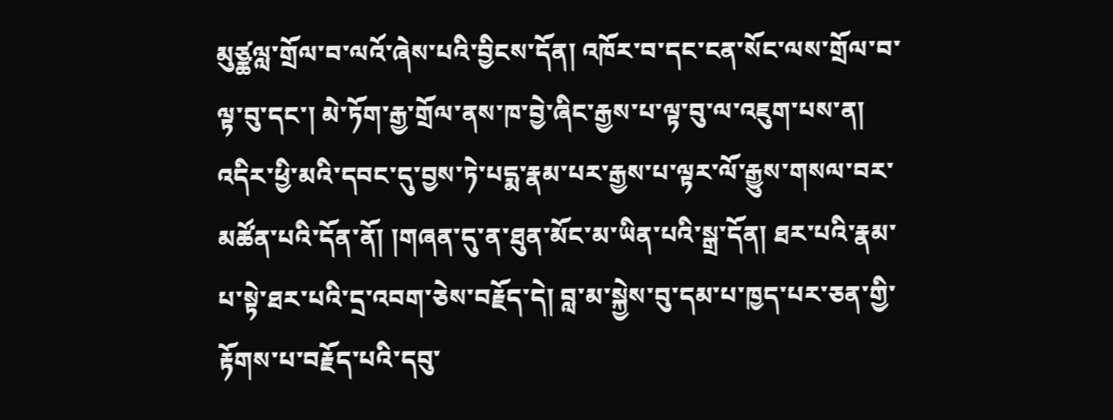མུཙྪལླ་གྲོལ་བ་ལའོ་ཞེས་པའི་བྱིངས་དོན། འཁོར་བ་དང་ངན་སོང་ལས་གྲོལ་བ་ལྟ་བུ་དང་། མེ་ཏོག་རྒྱ་གྲོལ་ནས་ཁ་བྱེ་ཞིང་རྒྱས་པ་ལྟ་བུ་ལ་འཇུག་པས་ན། འདིར་ཕྱི་མའི་དབང་དུ་བྱས་ཏེ་པདྨ་རྣམ་པར་རྒྱས་པ་ལྟར་ལོ་རྒྱུས་གསལ་བར་མཚོན་པའི་དོན་ནོ། །གཞན་དུ་ན་ཐུན་མོང་མ་ཡིན་པའི་སྒྲ་དོན། ཐར་པའི་རྣམ་པ་སྟེ་ཐར་པའི་དྲ་འབག་ཅེས་བརྗོད་དེ། བླ་མ་སྐྱེས་བུ་དམ་པ་ཁྱད་པར་ཅན་གྱི་རྟོགས་པ་བརྗོད་པའི་དབུ་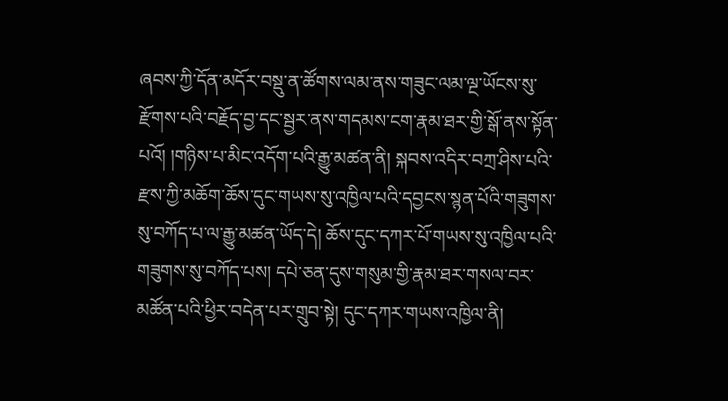ཞབས་ཀྱི་དོན་མདོར་བསྡུ་ན་ཚོགས་ལམ་ནས་གཟུང་ལམ་ལྔ་ཡོངས་སུ་རྫོགས་པའི་བརྗོད་བྱ་དང་སྦྱར་ནས་གདམས་ངག་རྣམ་ཐར་གྱི་སྒོ་ནས་སྟོན་པའོ། །གཉིས་པ་མིང་འདོག་པའི་རྒྱུ་མཚན་ནི། སྐབས་འདིར་བཀྲ་ཤིས་པའི་རྫས་ཀྱི་མཆོག་ཆོས་དུང་གཡས་སུ་འཁྱིལ་པའི་དབྱངས་སྙན་པོའི་གཟུགས་སུ་བཀོད་པ་ལ་རྒྱུ་མཚན་ཡོད་དེ། ཆོས་དུང་དཀར་པོ་གཡས་སུ་འཁྱིལ་པའི་གཟུགས་སུ་བཀོད་པས། དཔེ་ཅན་དུས་གསུམ་གྱི་རྣམ་ཐར་གསལ་བར་མཚོན་པའི་ཕྱིར་བདེན་པར་གྲུབ་སྟེ། དུང་དཀར་གཡས་འཁྱིལ་ནི།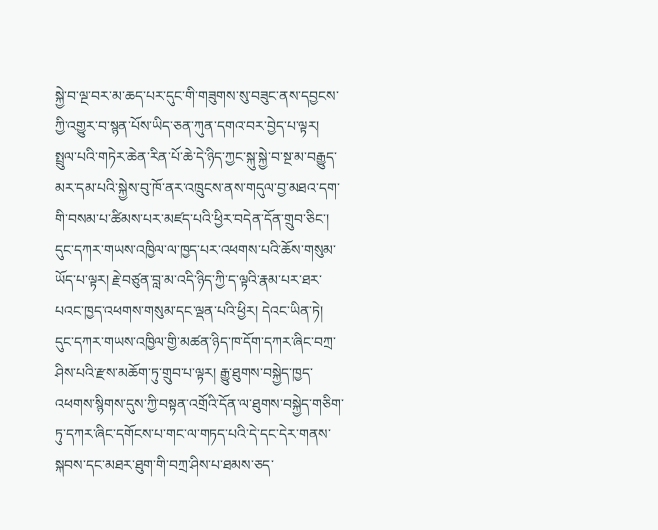སྐྱེ་བ་ལྔ་བར་མ་ཆད་པར་དུང་གི་གཟུགས་སུ་བཟུང་ནས་དབྱངས་ཀྱི་འགྱུར་བ་སྙན་པོས་ཡིད་ཅན་ཀུན་དགའ་བར་བྱེད་པ་ལྟར། སྤྲུལ་པའི་གཏེར་ཆེན་རིན་པོ་ཆེ་དེ་ཉིད་ཀྱང་སྐུ་སྐྱེ་བ་སྔ་མ་བརྒྱུད་མར་དམ་པའི་སྐྱེས་བུ་ཁོ་ནར་འཁྲུངས་ནས་གདུལ་བྱ་མཐའ་དག་གི་བསམ་པ་ཚིམས་པར་མཛད་པའི་ཕྱིར་བདེན་དོན་གྲུབ་ཅིང་། དུང་དཀར་གཡས་འཁྱིལ་ལ་ཁྱད་པར་འཕགས་པའི་ཆོས་གསུམ་ཡོད་པ་ལྟར། རྗེ་བཙུན་བླ་མ་འདི་ཉིད་ཀྱི་ད་ལྟའི་རྣམ་པར་ཐར་པའང་ཁྱད་འཕགས་གསུམ་དང་ལྡན་པའི་ཕྱིར། དེའང་ཡིན་ཏེ། དུང་དཀར་གཡས་འཁྱིལ་གྱི་མཚན་ཉིད་ཁ་དོག་དཀར་ཞིང་བཀྲ་ཤིས་པའི་རྫས་མཆོག་ཏུ་གྲུབ་པ་ལྟར། རྒྱུ་ཐུགས་བསྐྱེད་ཁྱད་འཕགས་སྙིགས་དུས་ཀྱི་བསྟན་འགྲོའི་དོན་ལ་ཐུགས་བསྐྱེད་གཅིག་ཏུ་དཀར་ཞིང་དགོངས་པ་གང་ལ་གཏད་པའི་དེ་དང་དེར་གནས་སྐབས་དང་མཐར་ཐུག་གི་བཀྲ་ཤིས་པ་ཐམས་ཅད་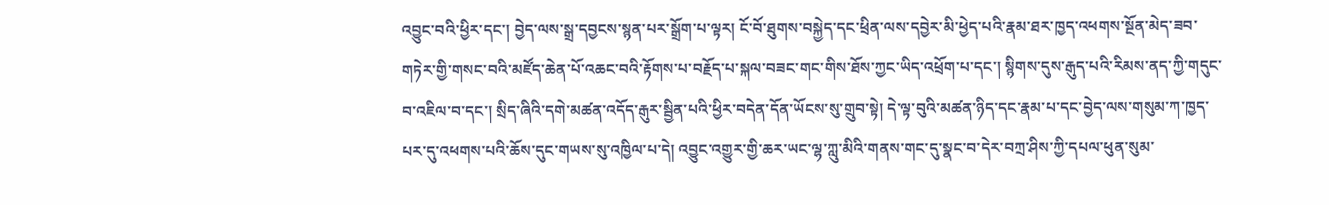འབྱུང་བའི་ཕྱིར་དང་། བྱེད་ལས་སྒྲ་དབྱངས་སྙན་པར་སྒྲོག་པ་ལྟར། ངོ་བོ་ཐུགས་བསྐྱེད་དང་ཕྲིན་ལས་དབྱེར་མི་ཕྱེད་པའི་རྣམ་ཐར་ཁྱད་འཕགས་སྔོན་མེད་ཟབ་གཏེར་གྱི་གསང་བའི་མཛོད་ཆེན་པོ་འཆང་བའི་རྟོགས་པ་བརྗོད་པ་སྐལ་བཟང་གང་གིས་ཐོས་ཀྱང་ཡིད་འཕྲོག་པ་དང་། སྙིགས་དུས་རྒུད་པའི་རིམས་ནད་ཀྱི་གདུང་བ་འཇིལ་བ་དང་། སྲིད་ཞིའི་དགེ་མཚན་འདོད་རྒུར་སྦྱིན་པའི་ཕྱིར་བདེན་དོན་ཡོངས་སུ་གྲུབ་སྟེ། དེ་ལྟ་བུའི་མཚན་ཉིད་དང་རྣམ་པ་དང་བྱེད་ལས་གསུམ་ཀ་ཁྱད་པར་དུ་འཕགས་པའི་ཆོས་དུང་གཡས་སུ་འཁྱིལ་པ་དེ། འབྱུང་འགྱུར་གྱི་ཆར་ཡང་ལྷ་ཀླུ་མིའི་གནས་གང་དུ་སྣང་བ་དེར་བཀྲ་ཤིས་ཀྱི་དཔལ་ཕུན་སུམ་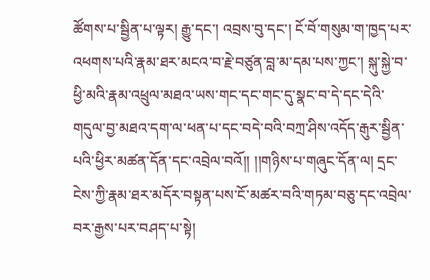ཚོགས་པ་སྦྱིན་པ་ལྟར། རྒྱུ་དང་། འབྲས་བུ་དང་། ངོ་བོ་གསུམ་ག་ཁྱད་པར་འཕགས་པའི་རྣམ་ཐར་མངའ་བ་རྗེ་བཙུན་བླ་མ་དམ་པས་ཀྱང་། སྐུ་སྐྱེ་བ་ཕྱི་མའི་རྣམ་འཕྲུལ་མཐའ་ཡས་གང་དང་གང་དུ་སྣང་བ་དེ་དང་དེའི་གདུལ་བྱ་མཐའ་དག་ལ་ཕན་པ་དང་བདེ་བའི་བཀྲ་ཤིས་འདོད་རྒུར་སྦྱིན་པའི་ཕྱིར་མཚན་དོན་དང་འབྲེལ་བའོ།། །།གཉིས་པ་གཞུང་དོན་ལ། དྲང་ངེས་ཀྱི་རྣམ་ཐར་མདོར་བསྟན་པས་ངོ་མཚར་བའི་གཏམ་བཅུ་དང་འབྲེལ་བར་རྒྱས་པར་བཤད་པ་སྟེ།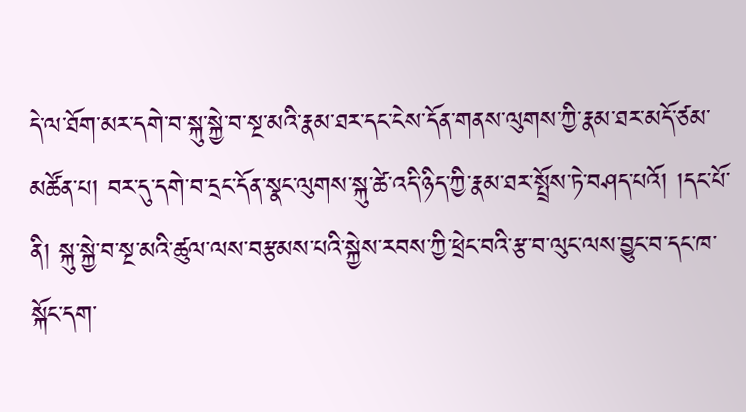དེ་ལ་ཐོག་མར་དགེ་བ་སྐུ་སྐྱེ་བ་སྔ་མའི་རྣམ་ཐར་དང་ངེས་དོན་གནས་ལུགས་ཀྱི་རྣམ་ཐར་མདོ་ཙམ་མཚོན་པ། བར་དུ་དགེ་བ་དྲང་དོན་སྣང་ལུགས་སྐུ་ཚེ་འདི་ཉིད་ཀྱི་རྣམ་ཐར་སྤྲོས་ཏེ་བཤད་པའོ། །དང་པོ་ནི། སྐུ་སྐྱེ་བ་སྔ་མའི་ཚུལ་ལས་བརྩམས་པའི་སྐྱེས་རབས་ཀྱི་ཕྲེང་བའི་རྩ་བ་ལུང་ལས་བྱུང་བ་དང་ཁ་སྐོང་དག་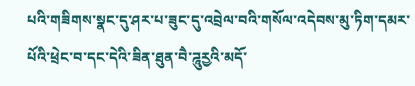པའི་གཟིགས་སྣང་དུ་ཤར་པ་ཟུང་དུ་འབྲེལ་བའི་གསོལ་འདེབས་མུ་ཏིག་དམར་པོའི་ཕྲེང་བ་དང་དེའི་ཟིན་ཐུན་བཻ་ཌཱུརྱའི་མདོ་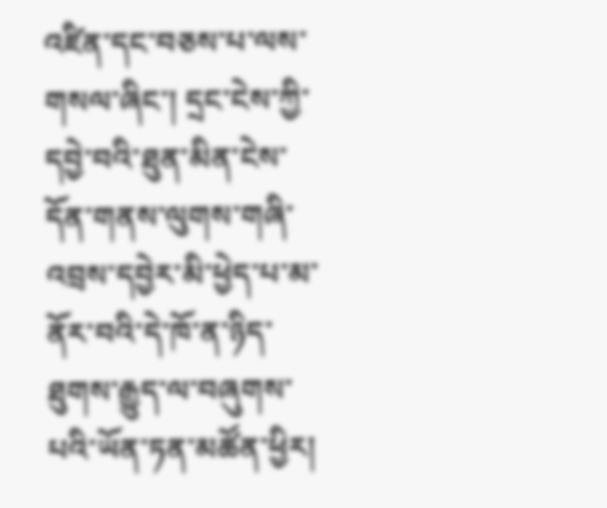འཛིན་དང་བཅས་པ་ལས་གསལ་ཞིང་། དྲང་ངེས་ཀྱི་དབྱེ་བའི་ཐུན་མིན་ངེས་དོན་གནས་ལུགས་གཞི་འབྲས་དབྱེར་མི་ཕྱེད་པ་མ་ནོར་བའི་དེ་ཁོ་ན་ཉིད་ཐུགས་རྒྱུད་ལ་བཞུགས་པའི་ཡོན་ཏན་མཚོན་ཕྱིར།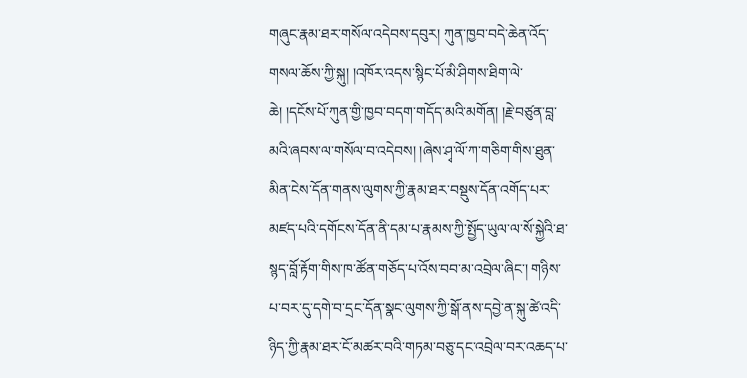གཞུང་རྣམ་ཐར་གསོལ་འདེབས་དབུར། ཀུན་ཁྱབ་བདེ་ཆེན་འོད་གསལ་ཆོས་ཀྱི་སྐུ། །འཁོར་འདས་སྙིང་པོ་མི་ཤིགས་ཐིག་ལེ་ཆེ། །དངོས་པོ་ཀུན་གྱི་ཁྱབ་བདག་གདོད་མའི་མགོན། །རྗེ་བཙུན་བླ་མའི་ཞབས་ལ་གསོལ་བ་འདེབས། །ཞེས་ཤྭ་ལོ་ཀ་གཅིག་གིས་ཐུན་མིན་ངེས་དོན་གནས་ལུགས་ཀྱི་རྣམ་ཐར་བསྡུས་དོན་འགོད་པར་མཛད་པའི་དགོངས་དོན་ནི་དམ་པ་རྣམས་ཀྱི་སྤྱོད་ཡུལ་ལ་སོ་སྐྱེའི་ཐ་སྙད་བློ་རྟོག་གིས་ཁ་ཚོན་གཅོད་པ་འོས་བབ་མ་འབྲེལ་ཞིང་། གཉིས་པ་བར་དུ་དགེ་བ་དྲང་དོན་སྣང་ལུགས་ཀྱི་སྒོ་ནས་དབྱེ་ན་སྐུ་ཚེ་འདི་ཉིད་ཀྱི་རྣམ་ཐར་ངོ་མཚར་བའི་གཏམ་བཅུ་དང་འབྲེལ་བར་འཆད་པ་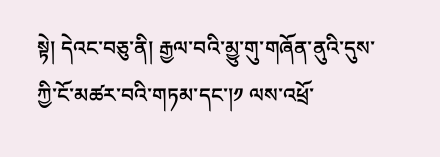སྟེ། དེའང་བཅུ་ནི། རྒྱལ་བའི་མྱུ་གུ་གཞོན་ནུའི་དུས་ཀྱི་ངོ་མཚར་བའི་གཏམ་དང་།༡ ལས་འཕྲོ་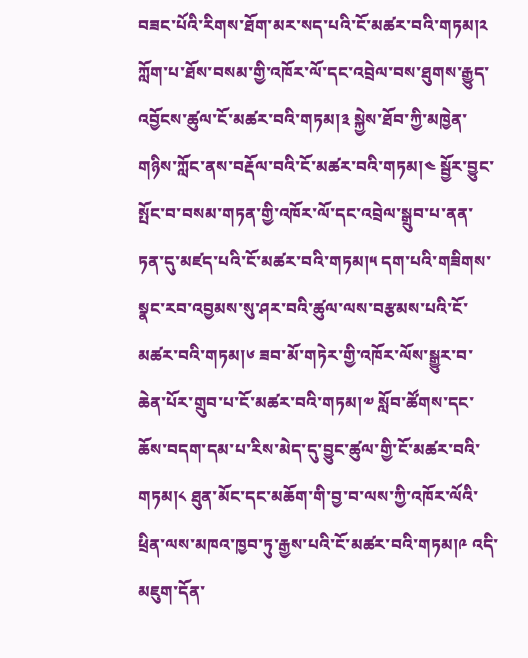བཟང་པོའི་རིགས་ཐོག་མར་སད་པའི་ངོ་མཚར་བའི་གཏམ།༢ ཀློག་པ་ཐོས་བསམ་གྱི་འཁོར་ལོ་དང་འབྲེལ་བས་ཐུགས་རྒྱུད་འབྱོངས་ཚུལ་ངོ་མཚར་བའི་གཏམ།༣ སྐྱེས་ཐོབ་ཀྱི་མཁྱེན་གཉིས་ཀློང་ནས་བརྡོལ་བའི་ངོ་མཚར་བའི་གཏམ།༤ སྦྱོར་བྱུང་སྤོང་བ་བསམ་གཏན་གྱི་འཁོར་ལོ་དང་འབྲེལ་སྒྲུབ་པ་ནན་ཏན་དུ་མཛད་པའི་ངོ་མཚར་བའི་གཏམ།༥ དག་པའི་གཟིགས་སྣང་རབ་འབྱམས་སུ་ཤར་བའི་ཚུལ་ལས་བརྩམས་པའི་ངོ་མཚར་བའི་གཏམ།༦ ཟབ་མོ་གཏེར་གྱི་འཁོར་ལོས་སྒྱུར་བ་ཆེན་པོར་གྲུབ་པ་ངོ་མཚར་བའི་གཏམ།༧ སློབ་ཚོགས་དང་ཆོས་བདག་དམ་པ་རིས་མེད་དུ་བྱུང་ཚུལ་གྱི་ངོ་མཚར་བའི་གཏམ།༨ ཐུན་མོང་དང་མཆོག་གི་བྱ་བ་ལས་ཀྱི་འཁོར་ལོའི་ཕྲིན་ལས་མཁའ་ཁྱབ་ཏུ་རྒྱས་པའི་ངོ་མཚར་བའི་གཏམ།༩ འདི་མཇུག་དོན་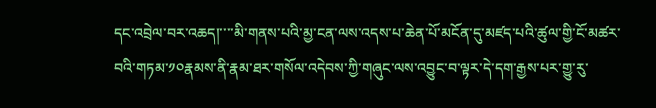དང་འབྲེལ་བར་འཆད།་་་་མི་གནས་པའི་མྱ་ངན་ལས་འདས་པ་ཆེན་པོ་མངོན་དུ་མཛད་པའི་ཚུལ་གྱི་ངོ་མཚར་བའི་གཏམ་༡༠རྣམས་ནི་རྣམ་ཐར་གསོལ་འདེབས་ཀྱི་གཞུང་ལས་འབྱུང་བ་ལྟར་དེ་དག་རྒྱས་པར་གྱུ་རུ་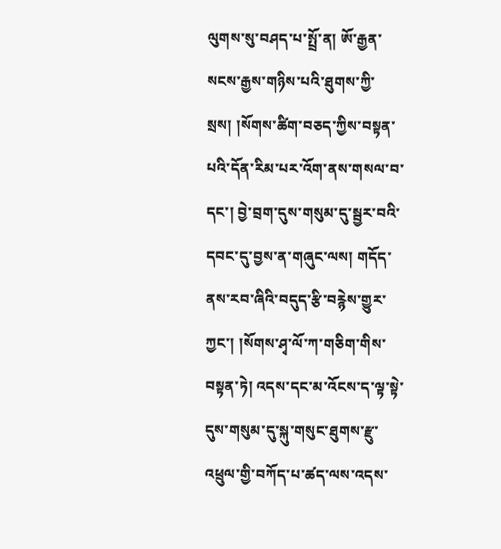ལུགས་སུ་བཤད་པ་སྤྲོ་ན། ཨོ་རྒྱན་སངས་རྒྱས་གཉིས་པའི་ཐུགས་ཀྱི་སྲས། །སོགས་ཚིག་བཅད་ཀྱིས་བསྟན་པའི་དོན་རིམ་པར་འོག་ནས་གསལ་བ་དང་། བྱེ་བྲག་དུས་གསུམ་དུ་སྦྱར་བའི་དབང་དུ་བྱས་ན་གཞུང་ལས། གདོད་ནས་རབ་ཞིའི་བདུད་རྩི་བརྙེས་གྱུར་ཀྱང་། །སོགས་ཤྭ་ལོ་ཀ་གཅིག་གིས་བསྟན་ཏེ། འདས་དང་མ་འོངས་ད་ལྟ་སྟེ་དུས་གསུམ་དུ་སྐུ་གསུང་ཐུགས་རྫུ་འཕྲུལ་གྱི་བཀོད་པ་ཚད་ལས་འདས་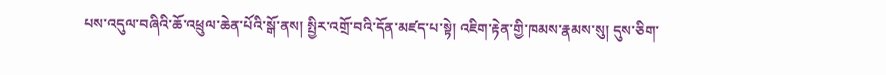པས་འདུལ་བཞིའི་ཆོ་འཕྲུལ་ཆེན་པོའི་སྒོ་ནས། སྤྱིར་འགྲོ་བའི་དོན་མཛད་པ་སྟེ། འཇིག་རྟེན་གྱི་ཁམས་རྣམས་སུ། དུས་ཅིག་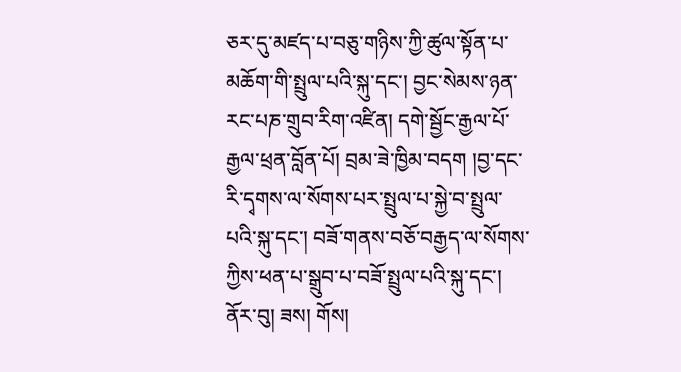ཅར་དུ་མཛད་པ་བཅུ་གཉིས་ཀྱི་ཚུལ་སྟོན་པ་མཆོག་གི་སྤྲུལ་པའི་སྐུ་དང་། བྱང་སེམས་ཉན་རང་པཎ་གྲུབ་རིག་འཛིན། དགེ་སྦྱོང་རྒྱལ་པོ་རྒྱལ་ཕྲན་བློན་པོ། བྲམ་ཟེ་ཁྱིམ་བདག །བྱ་དང་རི་དྭགས་ལ་སོགས་པར་སྤྲུལ་པ་སྐྱེ་བ་སྤྲུལ་པའི་སྐུ་དང་། བཟོ་གནས་བཅོ་བརྒྱད་ལ་སོགས་ཀྱིས་ཕན་པ་སྒྲུབ་པ་བཟོ་སྤྲུལ་པའི་སྐུ་དང་། ནོར་བུ། ཟས། གོས།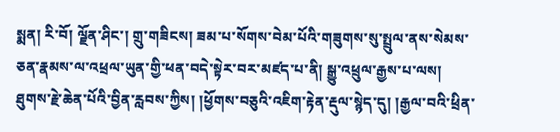སྨན། རི་བོ། ལྗོན་ཤིང་། གྲུ་གཟིངས། ཟམ་པ་སོགས་བེམ་པོའི་གཟུགས་སུ་སྤྲུལ་ནས་སེམས་ཅན་རྣམས་ལ་འཕྲལ་ཡུན་གྱི་ཕན་བདེ་སྟེར་བར་མཛད་པ་ནི། སྒྱུ་འཕྲུལ་རྒྱས་པ་ལས། ཐུགས་རྗེ་ཆེན་པོའི་བྱིན་རླབས་ཀྱིས། །ཕྱོགས་བཅུའི་འཇིག་རྟེན་རྡུལ་སྙེད་དུ། །རྒྱལ་བའི་ཕྲིན་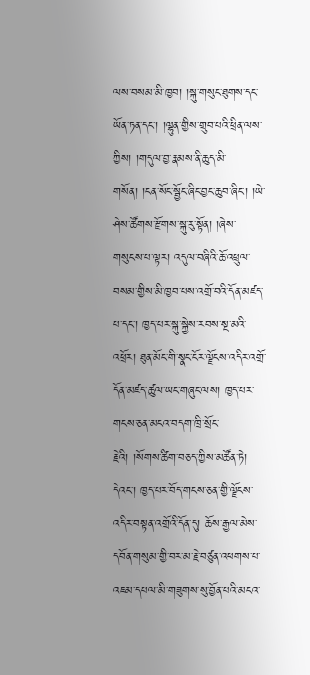ལས་བསམ་མི་ཁྱབ། །སྐུ་གསུང་ཐུགས་དང་ཡོན་ཏན་དང་། །ལྷུན་གྱིས་གྲུབ་པའི་ཕྲིན་ལས་ཀྱིས། །གདུལ་བྱ་རྣམས་ནི་ཆུད་མི་གསོན། །ངན་སོང་སྦྱོང་ཞིང་བྱང་ཆུབ་ཞིང་། །ཡེ་ཤེས་ཚོགས་རྫོགས་སྐུ་རུ་སྟོན། །ཞེས་གསུངས་པ་ལྟར། འདུལ་བཞིའི་ཆོ་འཕྲུལ་བསམ་གྱིས་མི་ཁྱབ་པས་འགྲོ་བའི་དོན་མཛད་པ་དང་། ཁྱད་པར་སྐུ་སྐྱེས་རབས་སྔ་མའི་འཕྲོར། ཐུན་མོང་གི་སྣང་ངོར་ལྗོངས་འདིར་འགྲོ་དོན་མཛད་ཚུལ་ཡང་གཞུང་ལས། ཁྱད་པར་གངས་ཅན་མངའ་བདག་ཁྲི་སྲོང་རྗེའི། །སོགས་ཚིག་བཅད་ཀྱིས་མཚོན་ཏེ། དེའང་། ཁྱད་པར་བོད་གངས་ཅན་གྱི་ལྗོངས་འདིར་བསྟན་འགྲོའི་དོན་དུ། ཆོས་རྒྱལ་མེས་དབོན་གསུམ་གྱི་བར་མ་རྗེ་བཙུན་འཕགས་པ་འཇམ་དཔལ་མི་གཟུགས་སུ་བྱོན་པའི་མངའ་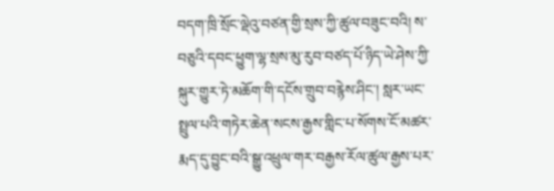བདག་ཁྲི་སྲོང་ལྡེའུ་བཙན་གྱི་སྲས་ཀྱི་ཚུལ་བཟུང་བའི། ས་བཅུའི་དབང་ཕྱུག་ལྷ་སྲས་མུ་རུབ་བཙད་པོ་ཉིད་ཡེ་ཤེས་ཀྱི་སྐུར་གྱུར་ཏེ་མཆོག་གི་དངོས་གྲུབ་བརྙེས་ཤིང་། སླར་ཡང་སྤྲུལ་པའི་གཏེར་ཆེན་སངས་རྒྱས་གླིང་པ་སོགས་ངོ་མཚར་རྨད་དུ་བྱུང་བའི་སྒྱུ་འཕྲུལ་གར་བརྒྱས་རོལ་ཚུལ་རྒྱས་པར་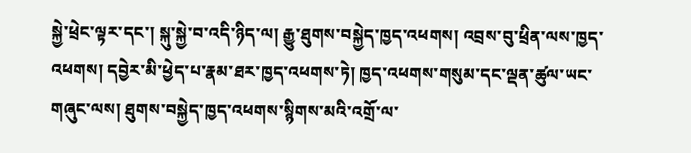སྐྱེ་ཕྲེང་ལྟར་དང་། སྐུ་སྐྱེ་བ་འདི་ཉིད་ལ། རྒྱུ་ཐུགས་བསྐྱེད་ཁྱད་འཕགས། འབྲས་བུ་ཕྲིན་ལས་ཁྱད་འཕགས། དབྱེར་མི་ཕྱེད་པ་རྣམ་ཐར་ཁྱད་འཕགས་ཏེ། ཁྱད་འཕགས་གསུམ་དང་ལྡན་ཚུལ་ཡང་གཞུང་ལས། ཐུགས་བསྐྱེད་ཁྱད་འཕགས་སྙིགས་མའི་འགྲོ་ལ་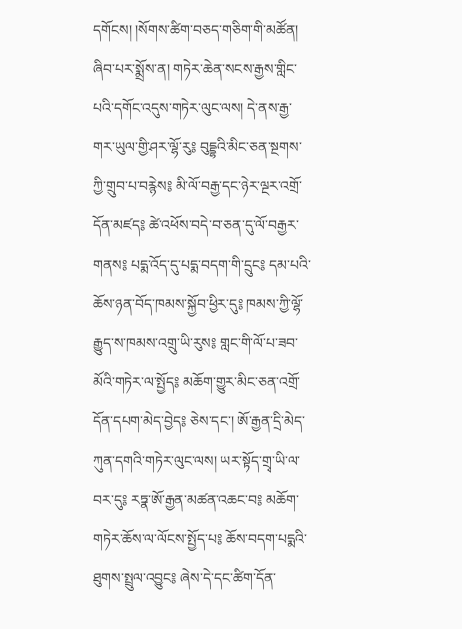དགོངས། །སོགས་ཚིག་བཅད་གཅིག་གི་མཚོན། ཞིབ་པར་སྨྲོས་ན། གཏེར་ཆེན་སངས་རྒྱས་གླིང་པའི་དགོང་འདུས་གཏེར་ལུང་ལས། དེ་ནས་རྒྱ་གར་ཡུལ་གྱི་ཤར་ལྷོ་རུ༔ བུདྡྷའི་མིང་ཅན་སྔགས་ཀྱི་གྲུབ་པ་བརྙེས༔ མི་ལོ་བརྒྱ་དང་ཉེར་ལྔར་འགྲོ་དོན་མཛད༔ ཚེ་འཕོས་བདེ་བ་ཅན་དུ་ལོ་བརྒྱར་གནས༔ པདྨ་འོད་དུ་པདྨ་བདག་གི་དྲུང༔ དམ་པའི་ཆོས་ཉན་བོད་ཁམས་སྐྱོབ་ཕྱིར་དུ༔ ཁམས་ཀྱི་ལྷོ་རྒྱུད་ས་ཁམས་འགྲུ་ཡི་རུས༔ གླང་གི་ལོ་པ་ཟབ་མོའི་གཏེར་ལ་སྤྱོད༔ མཆོག་གྱུར་མིང་ཅན་འགྲོ་དོན་དཔག་མེད་བྱེད༔ ཅེས་དང་། ཨོ་རྒྱན་དྲི་མེད་ཀུན་དགའི་གཏེར་ལུང་ལས། ཡར་སྟོད་གྲྭ་ཡི་ལ་བར་དུ༔ རཏྣ་ཨོ་རྒྱན་མཚན་འཆང་བ༔ མཆོག་གཏེར་ཆོས་ལ་ལོངས་སྤྱོད་པ༔ ཆོས་བདག་པདྨའི་ཐུགས་སྤྲུལ་འབྱུང༔ ཞེས་དེ་དང་ཚིག་དོན་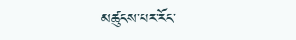མཚུངས་པར་རོང་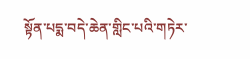སྟོན་པདྨ་བདེ་ཆེན་གླིང་པའི་གཏེར་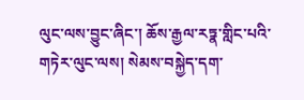ལུང་ལས་བྱུང་ཞིང་། ཆོས་རྒྱལ་རཏྣ་གླིང་པའི་གཏེར་ལུང་ལས། སེམས་བསྐྱེད་དག་